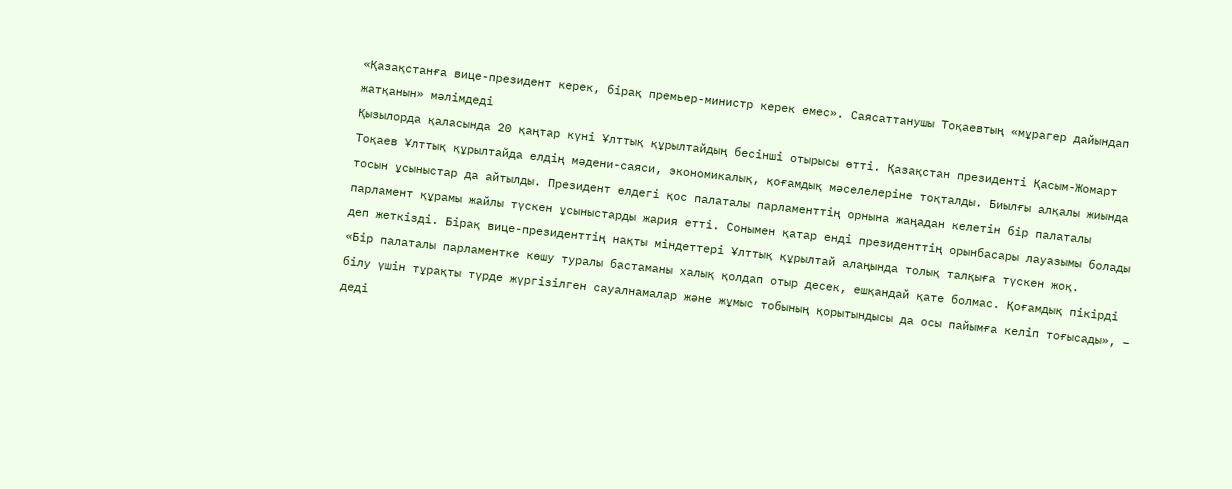«Қазақстанға вице-президент керек, бірақ премьер-министр керек емес». Саясаттанушы Тоқаевтың «мұрагер дайындап жатқанын» мәлімдеді
Қызылорда қаласында 20 қаңтар күні Ұлттық құрылтайдың бесінші отырысы өтті. Қазақстан президенті Қасым-Жомарт Тоқаев Ұлттық құрылтайда елдің мәдени-саяси, экономикалық, қоғамдық мәселелеріне тоқталды. Биылғы алқалы жиында тосын ұсыныстар да айтылды. Президент елдегі қос палаталы парламенттің орнына жаңадан келетін бір палаталы парламент құрамы жайлы түскен ұсыныстарды жария етті. Сонымен қатар енді президенттің орынбасары лауазымы болады деп жеткізді. Бірақ вице-президенттің нақты міндеттері Ұлттық құрылтай алаңында толық талқыға түскен жоқ.
«Бір палаталы парламентке көшу туралы бастаманы халық қолдап отыр десек, ешқандай қате болмас. Қоғамдық пікірді білу үшін тұрақты түрде жүргізілген сауалнамалар және жұмыс тобының қорытындысы да осы пайымға келіп тоғысады», – деді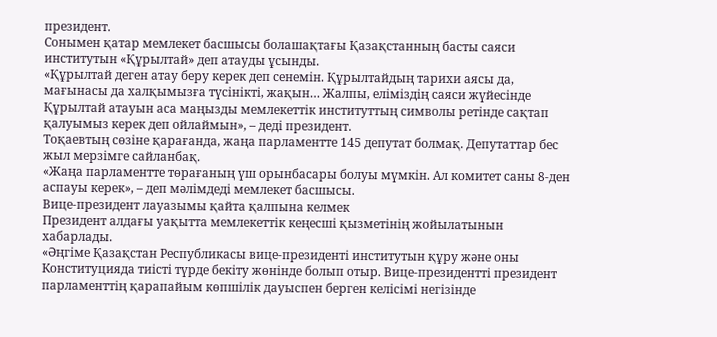президент.
Сонымен қатар мемлекет басшысы болашақтағы Қазақстанның басты саяси институтын «Құрылтай» деп атауды ұсынды.
«Құрылтай деген атау беру керек деп сенемін. Құрылтайдың тарихи аясы да, мағынасы да халқымызға түсінікті, жақын… Жалпы, еліміздің саяси жүйесінде Құрылтай атауын аса маңызды мемлекеттік институттың символы ретінде сақтап қалуымыз керек деп ойлаймын», – деді президент.
Тоқаевтың сөзіне қарағанда, жаңа парламентте 145 депутат болмақ. Депутаттар бес жыл мерзімге сайланбақ.
«Жаңа парламентте төрағаның үш орынбасары болуы мүмкін. Ал комитет саны 8-ден аспауы керек», – деп мәлімдеді мемлекет басшысы.
Вице-президент лауазымы қайта қалпына келмек
Президент алдағы уақытта мемлекеттік кеңесші қызметінің жойылатынын хабарлады.
«Әңгіме Қазақстан Республикасы вице-президенті институтын құру және оны Конституцияда тиісті түрде бекіту жөнінде болып отыр. Вице-президентті президент парламенттің қарапайым көпшілік дауыспен берген келісімі негізінде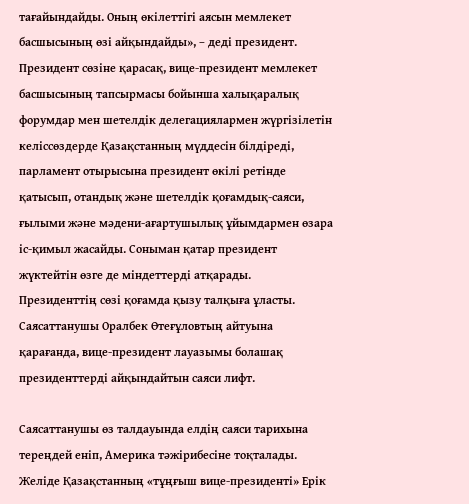тағайындайды. Оның өкілеттігі аясын мемлекет басшысының өзі айқындайды», – деді президент.
Президент сөзіне қарасақ, вице-президент мемлекет басшысының тапсырмасы бойынша халықаралық форумдар мен шетелдік делегациялармен жүргізілетін келіссөздерде Қазақстанның мүддесін білдіреді, парламент отырысына президент өкілі ретінде қатысып, отандық және шетелдік қоғамдық-саяси, ғылыми және мәдени-ағартушылық ұйымдармен өзара іс-қимыл жасайды. Соныман қатар президент жүктейтін өзге де міндеттерді атқарады.
Президенттің сөзі қоғамда қызу талқыға ұласты. Саясаттанушы Оралбек Өтеғұловтың айтуына қарағанда, вице-президент лауазымы болашақ президенттерді айқындайтын саяси лифт.

Саясаттанушы өз талдауында елдің саяси тарихына тереңдей еніп, Америка тәжірибесіне тоқталады. Желіде Қазақстанның «тұңғыш вице-президенті» Ерік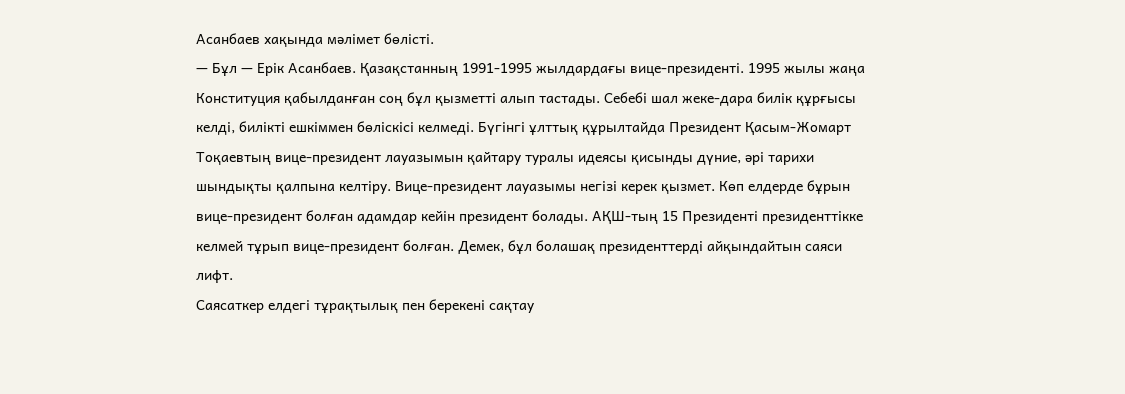Асанбаев хақында мәлімет бөлісті.
— Бұл — Ерік Асанбаев. Қазақстанның 1991-1995 жылдардағы вице-президенті. 1995 жылы жаңа Конституция қабылданған соң бұл қызметті алып тастады. Себебі шал жеке-дара билік құрғысы келді, билікті ешкіммен бөліскісі келмеді. Бүгінгі ұлттық құрылтайда Президент Қасым-Жомарт Тоқаевтың вице-президент лауазымын қайтару туралы идеясы қисынды дүние, әрі тарихи шындықты қалпына келтіру. Вице-президент лауазымы негізі керек қызмет. Көп елдерде бұрын вице-президент болған адамдар кейін президент болады. АҚШ-тың 15 Президенті президенттікке келмей тұрып вице-президент болған. Демек, бұл болашақ президенттерді айқындайтын саяси лифт.
Саясаткер елдегі тұрақтылық пен берекені сақтау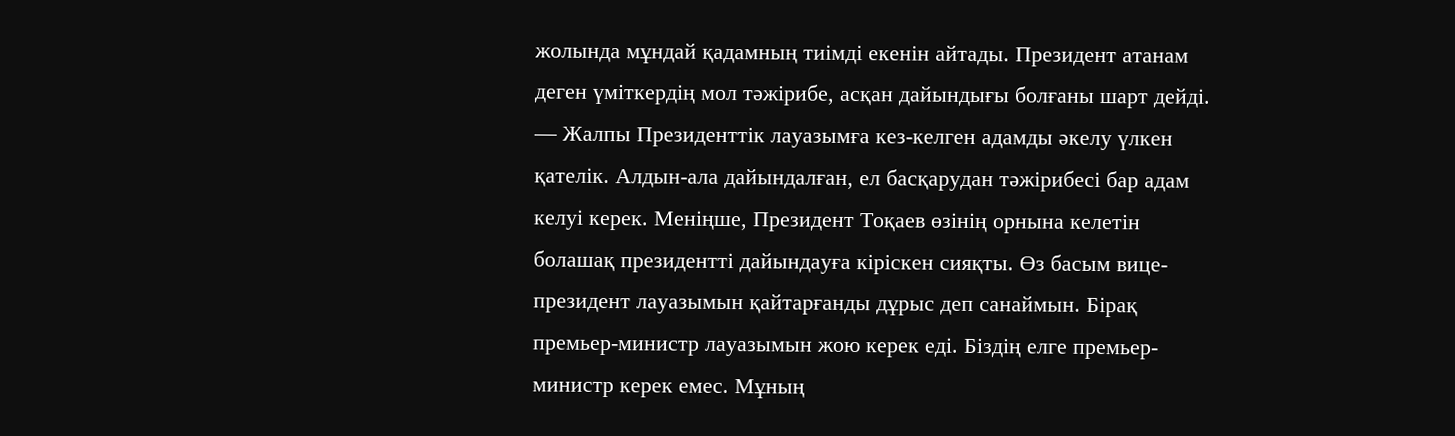жолында мұндай қадамның тиімді екенін айтады. Президент атанам деген үміткердің мол тәжірибе, асқан дайындығы болғаны шарт дейді.
— Жалпы Президенттік лауазымға кез-келген адамды әкелу үлкен қателік. Алдын-ала дайындалған, ел басқарудан тәжірибесі бар адам келуі керек. Меніңше, Президент Тоқаев өзінің орнына келетін болашақ президентті дайындауға кіріскен сияқты. Өз басым вице-президент лауазымын қайтарғанды дұрыс деп санаймын. Бірақ премьер-министр лауазымын жою керек еді. Біздің елге премьер-министр керек емес. Мұның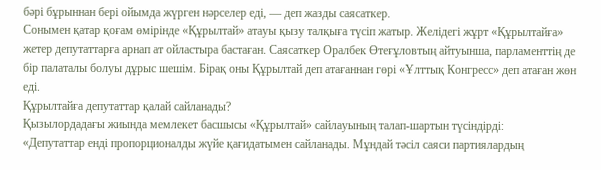бәрі бұрыннан бері ойымда жүрген нәрселер еді, — деп жазды саясаткер.
Сонымен қатар қоғам өмірінде «Құрылтай» атауы қызу талқыға түсіп жатыр. Желідегі жұрт «Құрылтайға» жетер депутаттарға арнап ат ойластыра бастаған. Саясаткер Оралбек Өтеғұловтың айтуынша, парламенттің де бір палаталы болуы дұрыс шешім. Бірақ оны Құрылтай деп атағаннан гөрі «Ұлттық Конгресс» деп атаған жөн еді.
Құрылтайға депутаттар қалай сайланады?
Қызылордадағы жиында мемлекет басшысы «Құрылтай» сайлауының талап-шартын түсіндірді:
«Депутаттар енді пропорционалды жүйе қағидатымен сайланады. Мұндай тәсіл саяси партиялардың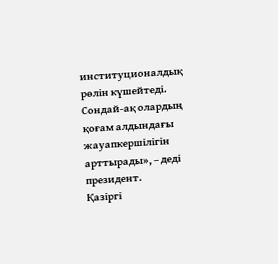институционалдық рөлін күшейтеді. Сондай-ақ олардың қоғам алдындағы жауапкершілігін арттырады», – деді президент.
Қазіргі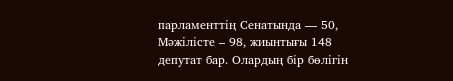парламенттің Сенатында — 50, Мәжілісте – 98, жиынтығы 148 депутат бар. Олардың бір бөлігін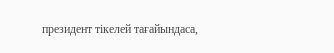президент тікелей тағайындаса,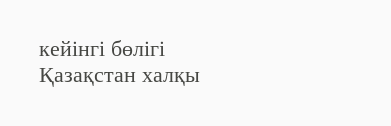кейінгі бөлігі Қазақстан халқы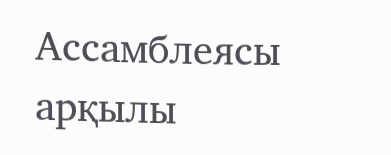Ассамблеясы арқылы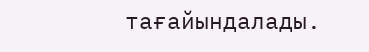тағайындалады.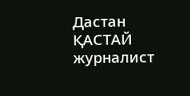Дастан ҚАСТАЙ
журналист